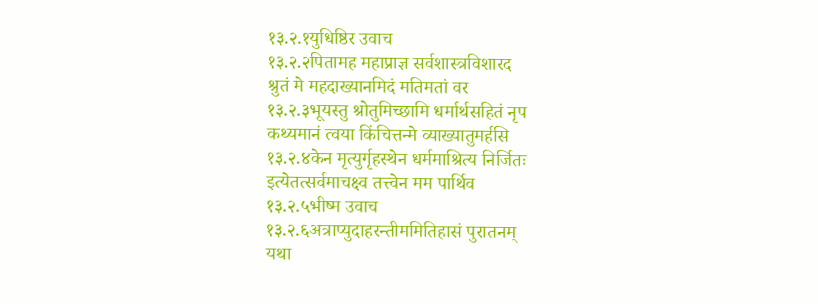१३.२.१युधिष्ठिर उवाच
१३.२.२पितामह महाप्राज्ञ सर्वशास्त्रविशारद
श्रुतं मे महदाख्यानमिदं मतिमतां वर
१३.२.३भूयस्तु श्रोतुमिच्छामि धर्मार्थसहितं नृप
कथ्यमानं त्वया किंचित्तन्मे व्याख्यातुमर्हसि
१३.२.४केन मृत्युर्गृहस्थेन धर्ममाश्रित्य निर्जितः
इत्येतत्सर्वमाचक्ष्व तत्त्वेन मम पार्थिव
१३.२.५भीष्म उवाच
१३.२.६अत्राप्युदाहरन्तीममितिहासं पुरातनम्
यथा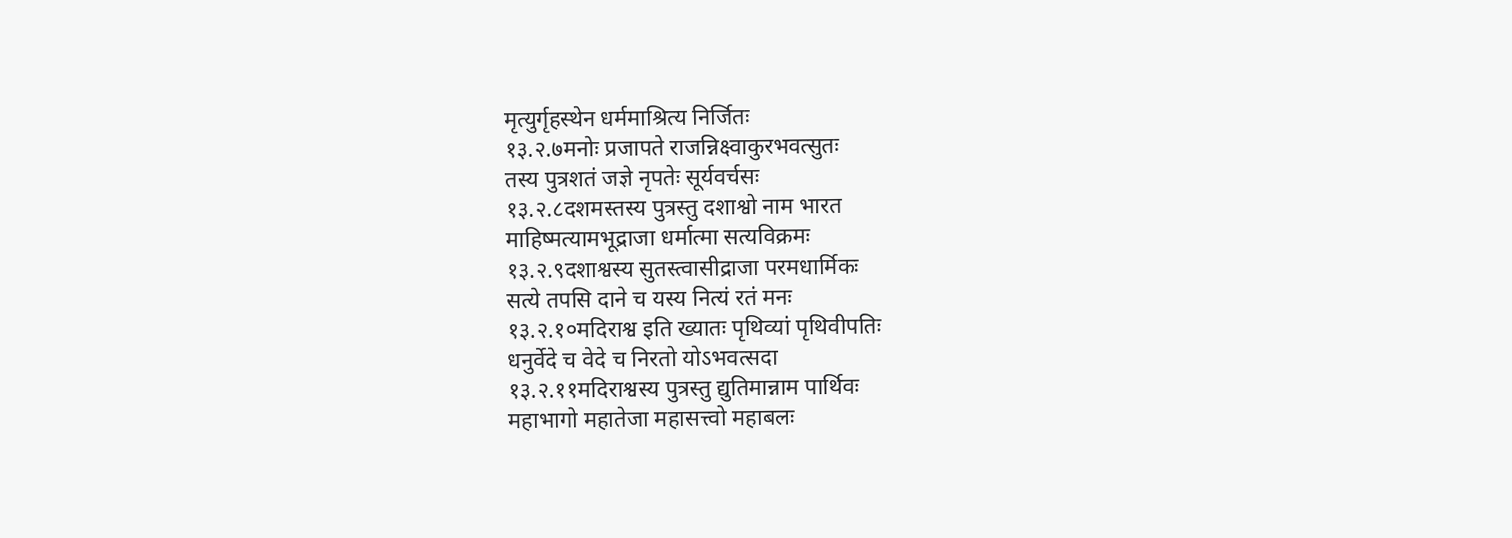मृत्युर्गृहस्थेन धर्ममाश्रित्य निर्जितः
१३.२.७मनोः प्रजापते राजन्निक्ष्वाकुरभवत्सुतः
तस्य पुत्रशतं जज्ञे नृपतेः सूर्यवर्चसः
१३.२.८दशमस्तस्य पुत्रस्तु दशाश्वो नाम भारत
माहिष्मत्यामभूद्राजा धर्मात्मा सत्यविक्रमः
१३.२.९दशाश्वस्य सुतस्त्वासीद्राजा परमधार्मिकः
सत्ये तपसि दाने च यस्य नित्यं रतं मनः
१३.२.१०मदिराश्व इति ख्यातः पृथिव्यां पृथिवीपतिः
धनुर्वेदे च वेदे च निरतो योऽभवत्सदा
१३.२.११मदिराश्वस्य पुत्रस्तु द्युतिमान्नाम पार्थिवः
महाभागो महातेजा महासत्त्वो महाबलः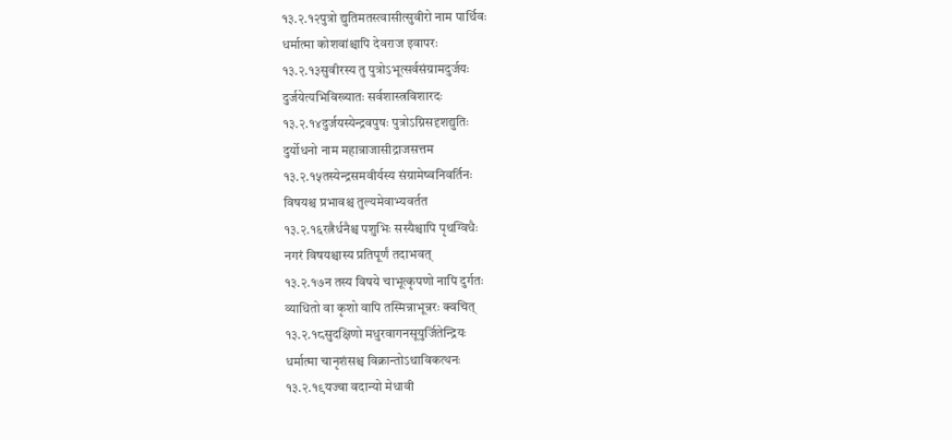१३.२.१२पुत्रो द्युतिमतस्त्वासीत्सुवीरो नाम पार्थिवः
धर्मात्मा कोशवांश्चापि देवराज इवापरः
१३.२.१३सुवीरस्य तु पुत्रोऽभूत्सर्वसंग्रामदुर्जयः
दुर्जयेत्यभिविख्यातः सर्वशास्त्रविशारदः
१३.२.१४दुर्जयस्येन्द्रवपुषः पुत्रोऽग्निसदृशद्युतिः
दुर्योधनो नाम महान्राजासीद्राजसत्तम
१३.२.१५तस्येन्द्रसमवीर्यस्य संग्रामेष्वनिवर्तिनः
विषयश्च प्रभावश्च तुल्यमेवाभ्यवर्तत
१३.२.१६रत्नैर्धनैश्च पशुभिः सस्यैश्चापि पृथग्विधैः
नगरं विषयश्चास्य प्रतिपूर्णं तदाभवत्
१३.२.१७न तस्य विषये चाभूत्कृपणो नापि दुर्गतः
व्याधितो वा कृशो वापि तस्मिन्नाभून्नरः क्वचित्
१३.२.१८सुदक्षिणो मधुरवागनसूयुर्जितेन्द्रियः
धर्मात्मा चानृशंसश्च विक्रान्तोऽथाविकत्थनः
१३.२.१९यज्वा वदान्यो मेधावी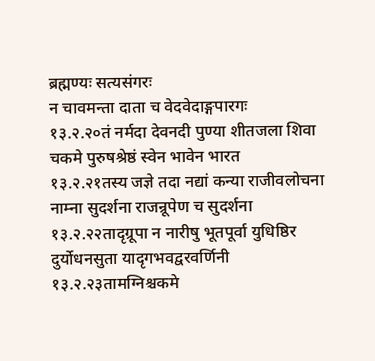ब्रह्मण्यः सत्यसंगरः
न चावमन्ता दाता च वेदवेदाङ्गपारगः
१३.२.२०तं नर्मदा देवनदी पुण्या शीतजला शिवा
चकमे पुरुषश्रेष्ठं स्वेन भावेन भारत
१३.२.२१तस्य जज्ञे तदा नद्यां कन्या राजीवलोचना
नाम्ना सुदर्शना राजन्रूपेण च सुदर्शना
१३.२.२२तादृग्रूपा न नारीषु भूतपूर्वा युधिष्ठिर
दुर्योधनसुता यादृगभवद्वरवर्णिनी
१३.२.२३तामग्निश्चकमे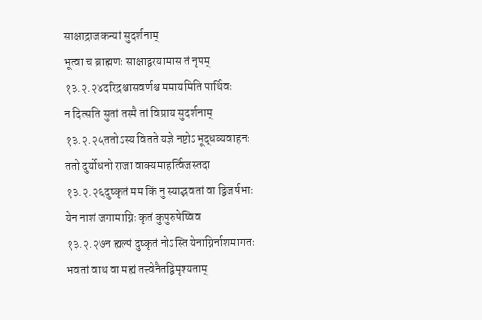साक्षाद्राजकन्यां सुदर्शनाम्
भूत्वा च ब्राह्मणः साक्षाद्वरयामास तं नृपम्
१३.२.२४दरिद्रश्चासवर्णश्च ममायमिति पार्थिवः
न दित्सति सुतां तस्मै तां विप्राय सुदर्शनाम्
१३.२.२५ततोऽस्य वितते यज्ञे नष्टोऽभूद्धव्यवाहनः
ततो दुर्योधनो राजा वाक्यमाहर्त्विजस्तदा
१३.२.२६दुष्कृतं मम किं नु स्याद्भवतां वा द्विजर्षभाः
येन नाशं जगामाग्निः कृतं कुपुरुषेष्विव
१३.२.२७न ह्यल्पं दुष्कृतं नोऽस्ति येनाग्निर्नाशमागतः
भवतां वाथ वा मह्यं तत्त्वेनैतद्विमृश्यताम्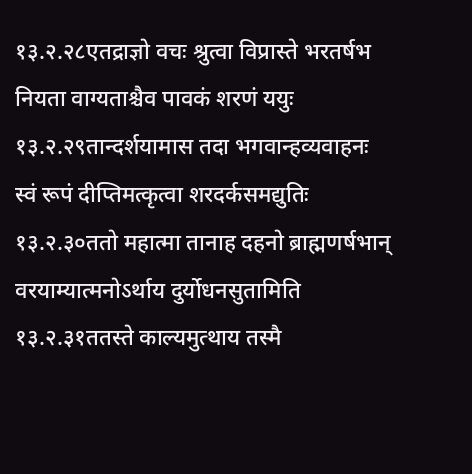१३.२.२८एतद्राज्ञो वचः श्रुत्वा विप्रास्ते भरतर्षभ
नियता वाग्यताश्चैव पावकं शरणं ययुः
१३.२.२९तान्दर्शयामास तदा भगवान्हव्यवाहनः
स्वं रूपं दीप्तिमत्कृत्वा शरदर्कसमद्युतिः
१३.२.३०ततो महात्मा तानाह दहनो ब्राह्मणर्षभान्
वरयाम्यात्मनोऽर्थाय दुर्योधनसुतामिति
१३.२.३१ततस्ते काल्यमुत्थाय तस्मै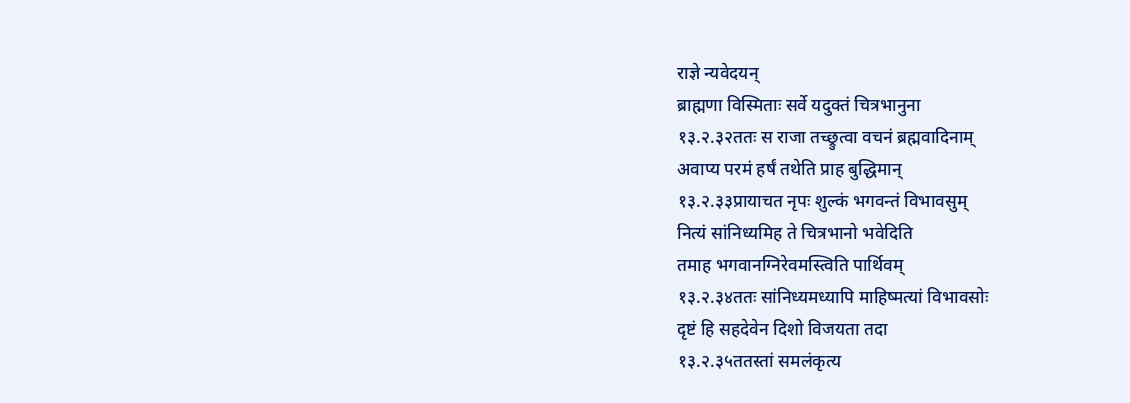राज्ञे न्यवेदयन्
ब्राह्मणा विस्मिताः सर्वे यदुक्तं चित्रभानुना
१३.२.३२ततः स राजा तच्छ्रुत्वा वचनं ब्रह्मवादिनाम्
अवाप्य परमं हर्षं तथेति प्राह बुद्धिमान्
१३.२.३३प्रायाचत नृपः शुल्कं भगवन्तं विभावसुम्
नित्यं सांनिध्यमिह ते चित्रभानो भवेदिति
तमाह भगवानग्निरेवमस्त्विति पार्थिवम्
१३.२.३४ततः सांनिध्यमध्यापि माहिष्मत्यां विभावसोः
दृष्टं हि सहदेवेन दिशो विजयता तदा
१३.२.३५ततस्तां समलंकृत्य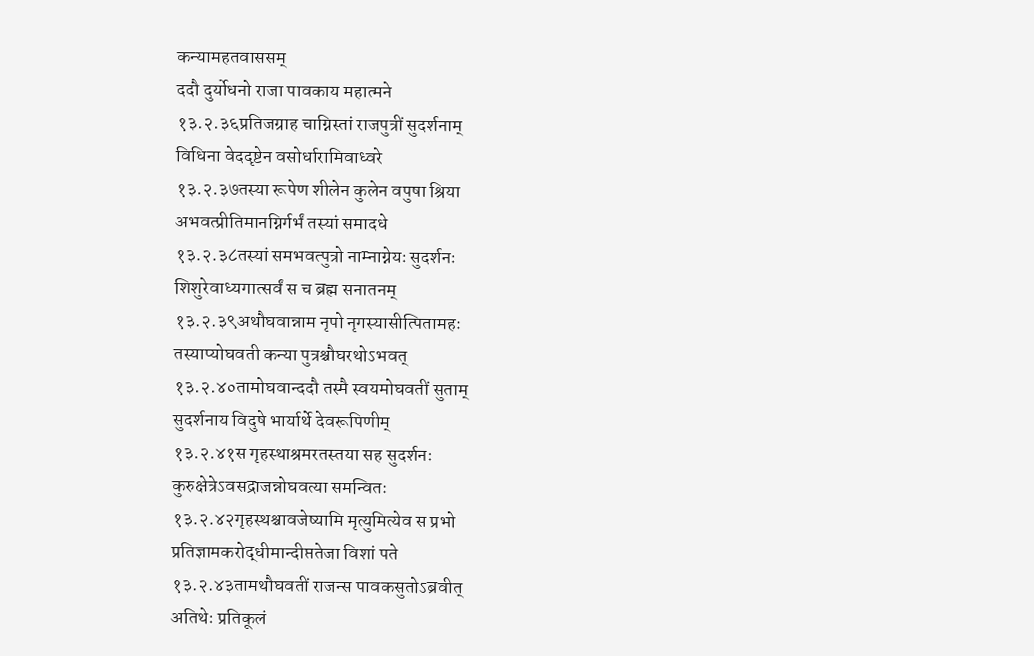कन्यामहतवाससम्
ददौ दुर्योधनो राजा पावकाय महात्मने
१३.२.३६प्रतिजग्राह चाग्निस्तां राजपुत्रीं सुदर्शनाम्
विधिना वेददृष्टेन वसोर्धारामिवाध्वरे
१३.२.३७तस्या रूपेण शीलेन कुलेन वपुषा श्रिया
अभवत्प्रीतिमानग्निर्गर्भं तस्यां समादधे
१३.२.३८तस्यां समभवत्पुत्रो नाम्नाग्नेयः सुदर्शनः
शिशुरेवाध्यगात्सर्वं स च ब्रह्म सनातनम्
१३.२.३९अथौघवान्नाम नृपो नृगस्यासीत्पितामहः
तस्याप्योघवती कन्या पुत्रश्चौघरथोऽभवत्
१३.२.४०तामोघवान्ददौ तस्मै स्वयमोघवतीं सुताम्
सुदर्शनाय विदुषे भार्यार्थे देवरूपिणीम्
१३.२.४१स गृहस्थाश्रमरतस्तया सह सुदर्शनः
कुरुक्षेत्रेऽवसद्राजन्नोघवत्या समन्वितः
१३.२.४२गृहस्थश्चावजेष्यामि मृत्युमित्येव स प्रभो
प्रतिज्ञामकरोद्धीमान्दीप्ततेजा विशां पते
१३.२.४३तामथौघवतीं राजन्स पावकसुतोऽब्रवीत्
अतिथेः प्रतिकूलं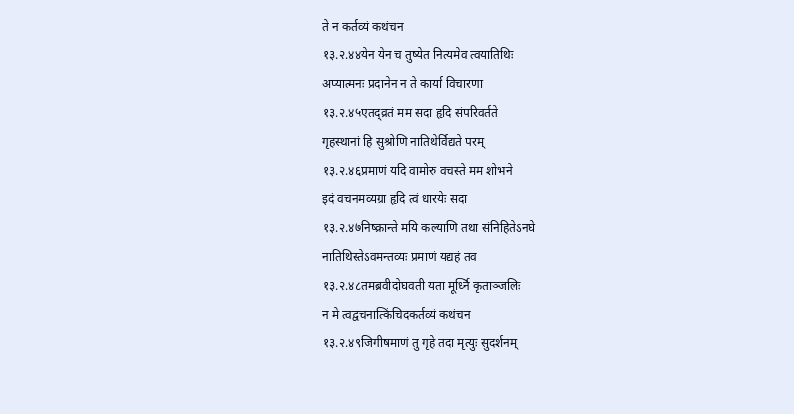ते न कर्तव्यं कथंचन
१३.२.४४येन येन च तुष्येत नित्यमेव त्वयातिथिः
अप्यात्मनः प्रदानेन न ते कार्या विचारणा
१३.२.४५एतद्व्रतं मम सदा हृदि संपरिवर्तते
गृहस्थानां हि सुश्रोणि नातिथेर्विद्यते परम्
१३.२.४६प्रमाणं यदि वामोरु वचस्ते मम शोभने
इदं वचनमव्यग्रा हृदि त्वं धारयेः सदा
१३.२.४७निष्क्रान्ते मयि कल्याणि तथा संनिहितेऽनघे
नातिथिस्तेऽवमन्तव्यः प्रमाणं यद्यहं तव
१३.२.४८तमब्रवीदोघवती यता मूर्ध्नि कृताञ्जलिः
न मे त्वद्वचनात्किंचिदकर्तव्यं कथंचन
१३.२.४९जिगीषमाणं तु गृहे तदा मृत्युः सुदर्शनम्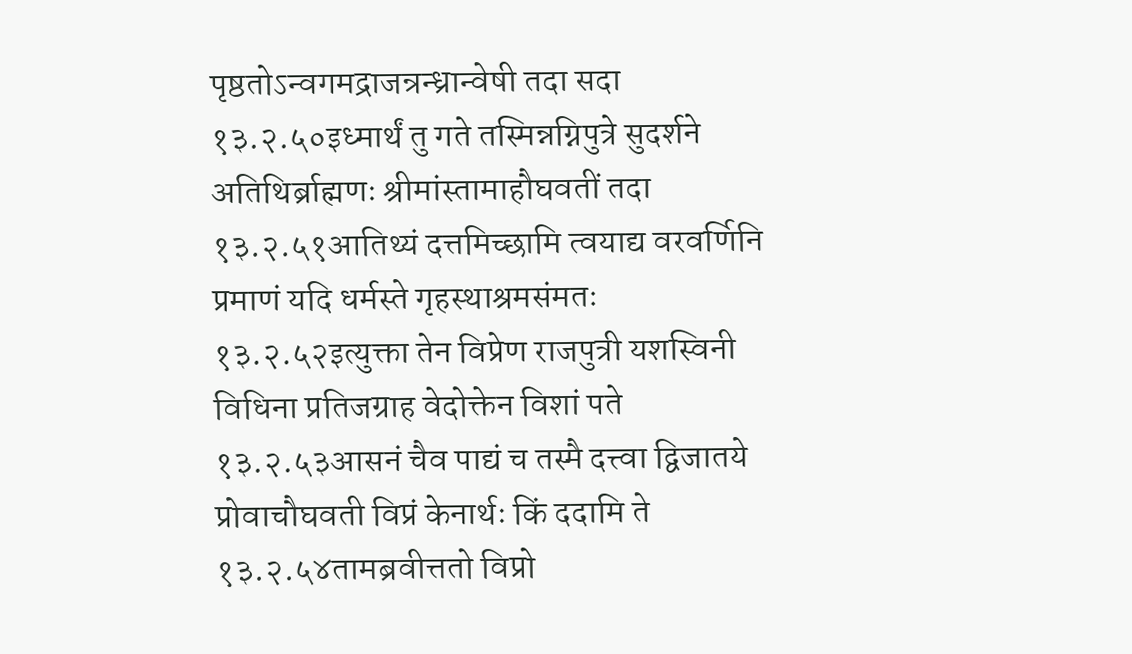पृष्ठतोऽन्वगमद्राजन्रन्ध्रान्वेषी तदा सदा
१३.२.५०इध्मार्थं तु गते तस्मिन्नग्निपुत्रे सुदर्शने
अतिथिर्ब्राह्मणः श्रीमांस्तामाहौघवतीं तदा
१३.२.५१आतिथ्यं दत्तमिच्छामि त्वयाद्य वरवर्णिनि
प्रमाणं यदि धर्मस्ते गृहस्थाश्रमसंमतः
१३.२.५२इत्युक्ता तेन विप्रेण राजपुत्री यशस्विनी
विधिना प्रतिजग्राह वेदोक्तेन विशां पते
१३.२.५३आसनं चैव पाद्यं च तस्मै दत्त्वा द्विजातये
प्रोवाचौघवती विप्रं केनार्थः किं ददामि ते
१३.२.५४तामब्रवीत्ततो विप्रो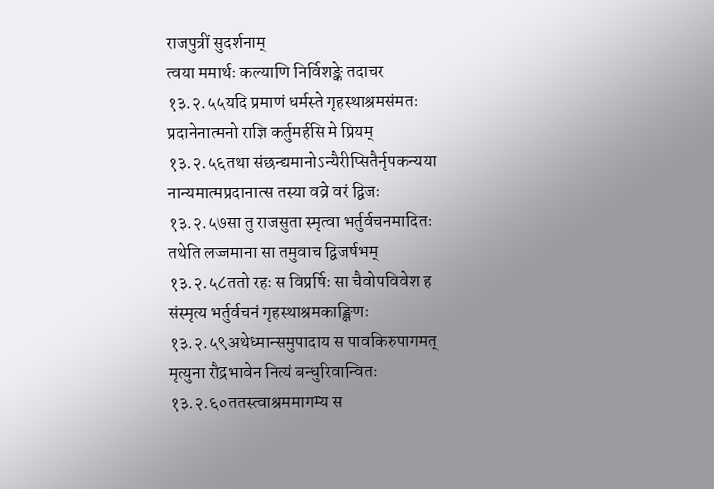राजपुत्रीं सुदर्शनाम्
त्वया ममार्थः कल्याणि निर्विशङ्के तदाचर
१३.२.५५यदि प्रमाणं धर्मस्ते गृहस्थाश्रमसंमतः
प्रदानेनात्मनो राज्ञि कर्तुमर्हसि मे प्रियम्
१३.२.५६तथा संछन्द्यमानोऽन्यैरीप्सितैर्नृपकन्यया
नान्यमात्मप्रदानात्स तस्या वव्रे वरं द्विजः
१३.२.५७सा तु राजसुता स्मृत्वा भर्तुर्वचनमादितः
तथेति लज्जमाना सा तमुवाच द्विजर्षभम्
१३.२.५८ततो रहः स विप्रर्षिः सा चैवोपविवेश ह
संस्मृत्य भर्तुर्वचनं गृहस्थाश्रमकाङ्क्षिणः
१३.२.५९अथेध्मान्समुपादाय स पावकिरुपागमत्
मृत्युना रौद्रभावेन नित्यं बन्धुरिवान्वितः
१३.२.६०ततस्त्वाश्रममागम्य स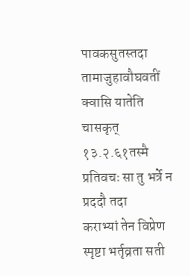पावकसुतस्तदा
तामाजुहावौघवतीं क्वासि यातेति चासकृत्
१३.२.६१तस्मै प्रतिवचः सा तु भर्त्रे न प्रददौ तदा
कराभ्यां तेन विप्रेण स्पृष्टा भर्तृव्रता सती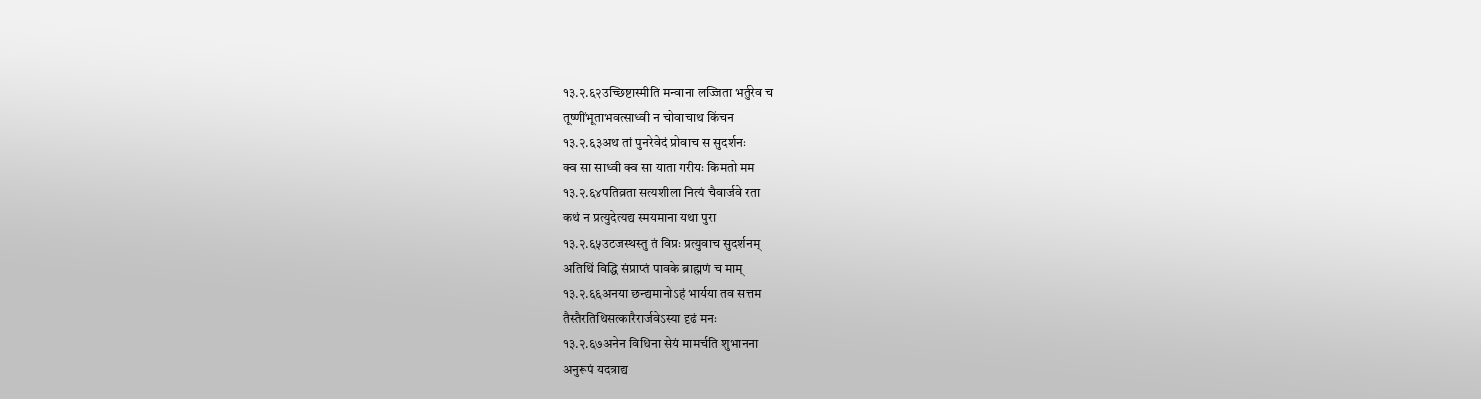१३.२.६२उच्छिष्टास्मीति मन्वाना लज्जिता भर्तुरेव च
तूष्णींभूताभवत्साध्वी न चोवाचाथ किंचन
१३.२.६३अथ तां पुनरेवेदं प्रोवाच स सुदर्शनः
क्व सा साध्वी क्व सा याता गरीयः किमतो मम
१३.२.६४पतिव्रता सत्यशीला नित्यं चैवार्जवे रता
कथं न प्रत्युदेत्यद्य स्मयमाना यथा पुरा
१३.२.६५उटजस्थस्तु तं विप्रः प्रत्युवाच सुदर्शनम्
अतिथिं विद्धि संप्राप्तं पावके ब्राह्मणं च माम्
१३.२.६६अनया छन्द्यमानोऽहं भार्यया तव सत्तम
तैस्तैरतिथिसत्कारैरार्जवेऽस्या दृढं मनः
१३.२.६७अनेन विधिना सेयं मामर्चति शुभानना
अनुरूपं यदत्राद्य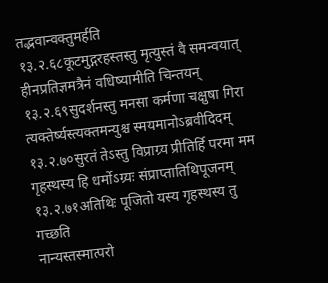तद्भवान्वक्तुमर्हति
१३.२.६८कूटमुद्गरहस्तस्तु मृत्युस्तं वै समन्वयात्
हीनप्रतिज्ञमत्रैनं वधिष्यामीति चिन्तयन्
१३.२.६९सुदर्शनस्तु मनसा कर्मणा चक्षुषा गिरा
त्यक्तेर्ष्यस्त्यक्तमन्युश्च स्मयमानोऽब्रवीदिदम्
१३.२.७०सुरतं तेऽस्तु विप्राग्र्य प्रीतिर्हि परमा मम
गृहस्थस्य हि धर्मोऽग्र्यः संप्राप्तातिथिपूजनम्
१३.२.७१अतिथिः पूजितो यस्य गृहस्थस्य तु गच्छति
नान्यस्तस्मात्परो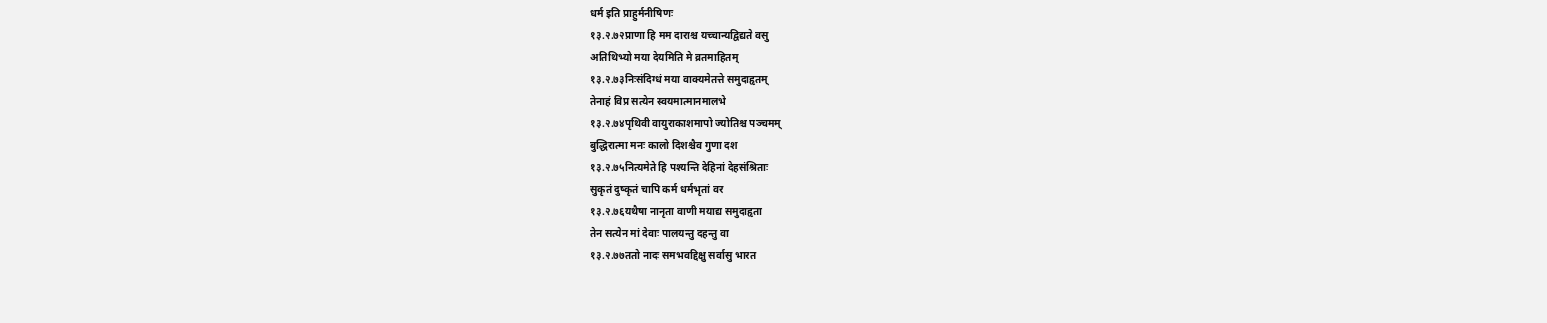धर्म इति प्राहुर्मनीषिणः
१३.२.७२प्राणा हि मम दाराश्च यच्चान्यद्विद्यते वसु
अतिथिभ्यो मया देयमिति मे व्रतमाहितम्
१३.२.७३निःसंदिग्धं मया वाक्यमेतत्ते समुदाहृतम्
तेनाहं विप्र सत्येन स्वयमात्मानमालभे
१३.२.७४पृथिवी वायुराकाशमापो ज्योतिश्च पञ्चमम्
बुद्धिरात्मा मनः कालो दिशश्चैव गुणा दश
१३.२.७५नित्यमेते हि पश्यन्ति देहिनां देहसंश्रिताः
सुकृतं दुष्कृतं चापि कर्म धर्मभृतां वर
१३.२.७६यथैषा नानृता वाणी मयाद्य समुदाहृता
तेन सत्येन मां देवाः पालयन्तु दहन्तु वा
१३.२.७७ततो नादः समभवद्दिक्षु सर्वासु भारत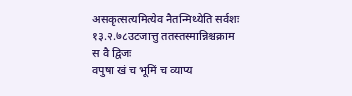असकृत्सत्यमित्येव नैतन्मिथ्येति सर्वशः
१३.२.७८उटजात्तु ततस्तस्मान्निश्चक्राम स वै द्विजः
वपुषा खं च भूमिं च व्याप्य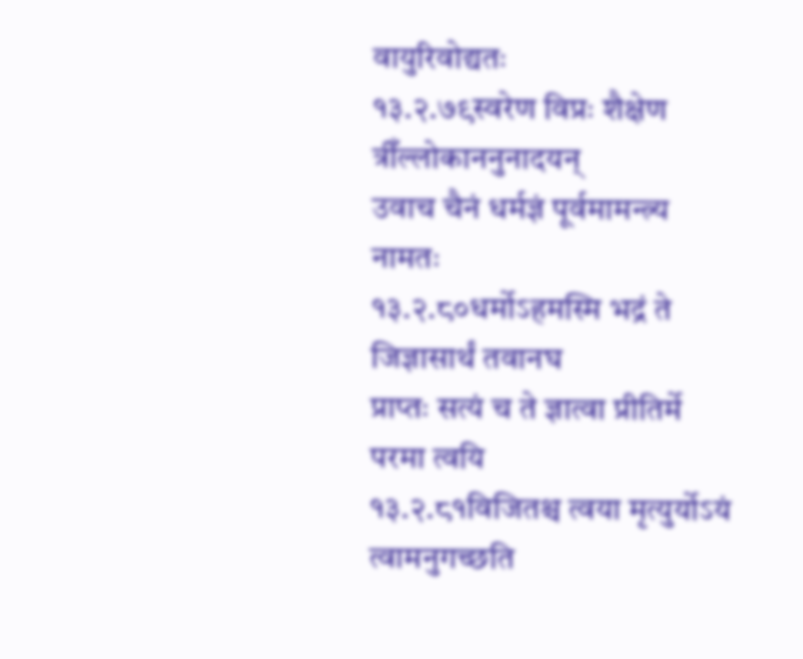वायुरिवोद्यतः
१३.२.७९स्वरेण विप्रः शैक्षेण त्रीँल्लोकाननुनादयन्
उवाच चैनं धर्मज्ञं पूर्वमामन्त्र्य नामतः
१३.२.८०धर्मोऽहमस्मि भद्रं ते जिज्ञासार्थं तवानघ
प्राप्तः सत्यं च ते ज्ञात्वा प्रीतिर्मे परमा त्वयि
१३.२.८१विजितश्च त्वया मृत्युर्योऽयं त्वामनुगच्छति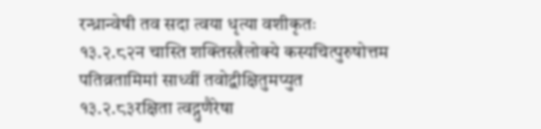रन्ध्रान्वेषी तव सदा त्वया धृत्या वशीकृतः
१३.२.८२न चास्ति शक्तिस्त्रैलोक्ये कस्यचित्पुरुषोत्तम
पतिव्रतामिमां साध्वीं तवोद्वीक्षितुमप्युत
१३.२.८३रक्षिता त्वद्गुणैरेषा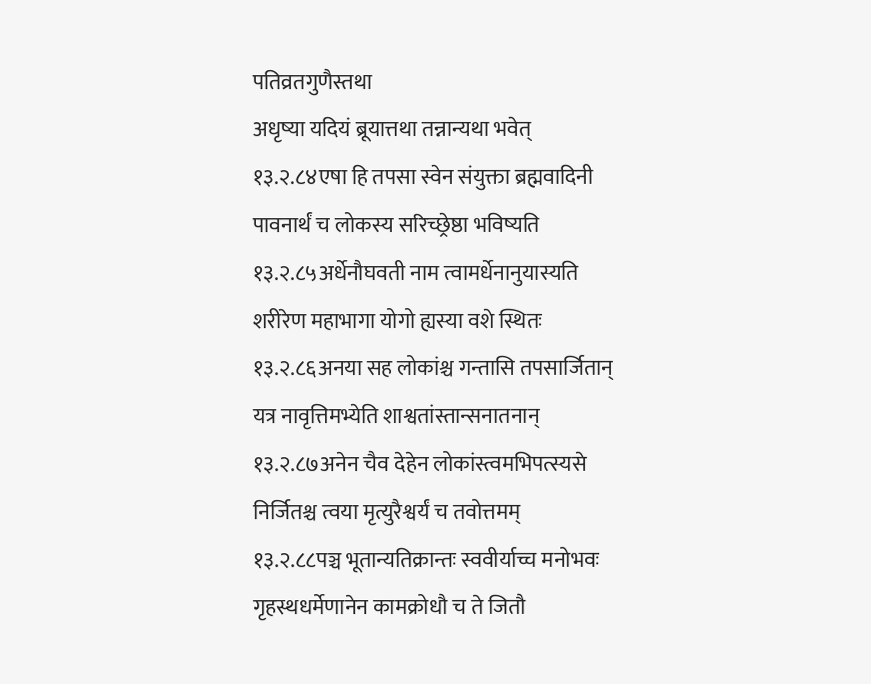पतिव्रतगुणैस्तथा
अधृष्या यदियं ब्रूयात्तथा तन्नान्यथा भवेत्
१३.२.८४एषा हि तपसा स्वेन संयुक्ता ब्रह्मवादिनी
पावनार्थं च लोकस्य सरिच्छ्रेष्ठा भविष्यति
१३.२.८५अर्धेनौघवती नाम त्वामर्धेनानुयास्यति
शरीरेण महाभागा योगो ह्यस्या वशे स्थितः
१३.२.८६अनया सह लोकांश्च गन्तासि तपसार्जितान्
यत्र नावृत्तिमभ्येति शाश्वतांस्तान्सनातनान्
१३.२.८७अनेन चैव देहेन लोकांस्त्वमभिपत्स्यसे
निर्जितश्च त्वया मृत्युरैश्वर्यं च तवोत्तमम्
१३.२.८८पञ्च भूतान्यतिक्रान्तः स्ववीर्याच्च मनोभवः
गृहस्थधर्मेणानेन कामक्रोधौ च ते जितौ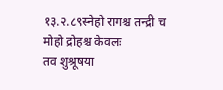१३.२.८९स्नेहो रागश्च तन्द्री च मोहो द्रोहश्च केवलः
तव शुश्रूषया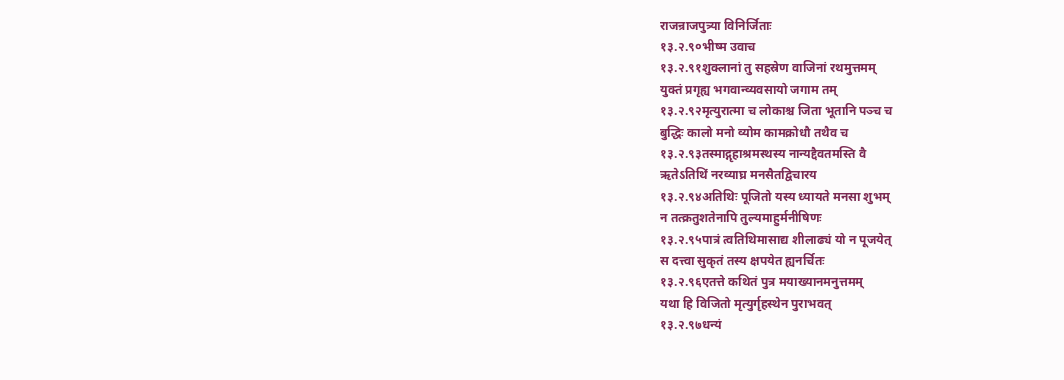राजन्राजपुत्र्या विनिर्जिताः
१३.२.९०भीष्म उवाच
१३.२.९१शुक्लानां तु सहस्रेण वाजिनां रथमुत्तमम्
युक्तं प्रगृह्य भगवान्व्यवसायो जगाम तम्
१३.२.९२मृत्युरात्मा च लोकाश्च जिता भूतानि पञ्च च
बुद्धिः कालो मनो व्योम कामक्रोधौ तथैव च
१३.२.९३तस्माद्गृहाश्रमस्थस्य नान्यद्दैवतमस्ति वै
ऋतेऽतिथिं नरव्याघ्र मनसैतद्विचारय
१३.२.९४अतिथिः पूजितो यस्य ध्यायते मनसा शुभम्
न तत्क्रतुशतेनापि तुल्यमाहुर्मनीषिणः
१३.२.९५पात्रं त्वतिथिमासाद्य शीलाढ्यं यो न पूजयेत्
स दत्त्वा सुकृतं तस्य क्षपयेत ह्यनर्चितः
१३.२.९६एतत्ते कथितं पुत्र मयाख्यानमनुत्तमम्
यथा हि विजितो मृत्युर्गृहस्थेन पुराभवत्
१३.२.९७धन्यं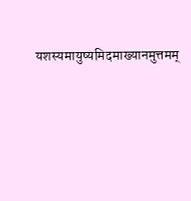यशस्यमायुष्यमिदमाख्यानमुत्तमम्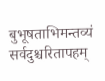बुभूषताभिमन्तव्यं सर्वदुश्चरितापहम्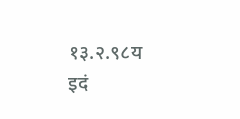१३.२.९८य इदं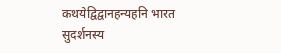कथयेद्विद्वानहन्यहनि भारत
सुदर्शनस्य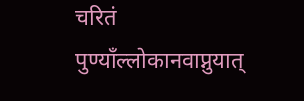चरितं पुण्याँल्लोकानवाप्नुयात्